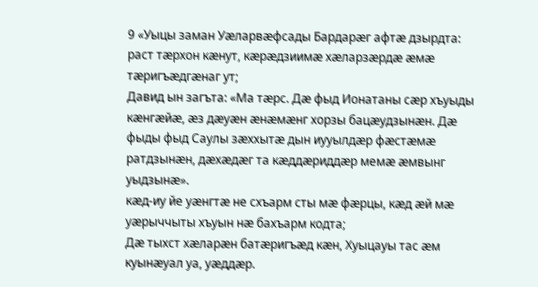9 «Уыцы заман Уӕларвӕфсады Бардарӕг афтӕ дзырдта: раст тӕрхон кӕнут, кӕрӕдзиимӕ хӕларзӕрдӕ ӕмӕ тӕригъӕдгӕнаг ут;
Давид ын загъта: «Ма тӕрс. Дӕ фыд Ионатаны сӕр хъуыды кӕнгӕйӕ, ӕз дӕуӕн ӕнӕмӕнг хорзы бацӕудзынӕн. Дӕ фыды фыд Саулы зӕххытӕ дын иууылдӕр фӕстӕмӕ ратдзынӕн, дӕхӕдӕг та кӕддӕриддӕр мемӕ ӕмвынг уыдзынӕ».
кӕд-иу йе уӕнгтӕ не схъарм сты мӕ фӕрцы, кӕд ӕй мӕ уӕрыччыты хъуын нӕ бахъарм кодта;
Дӕ тыхст хӕларӕн батӕригъӕд кӕн, Хуыцауы тас ӕм куынӕуал уа, уӕддӕр.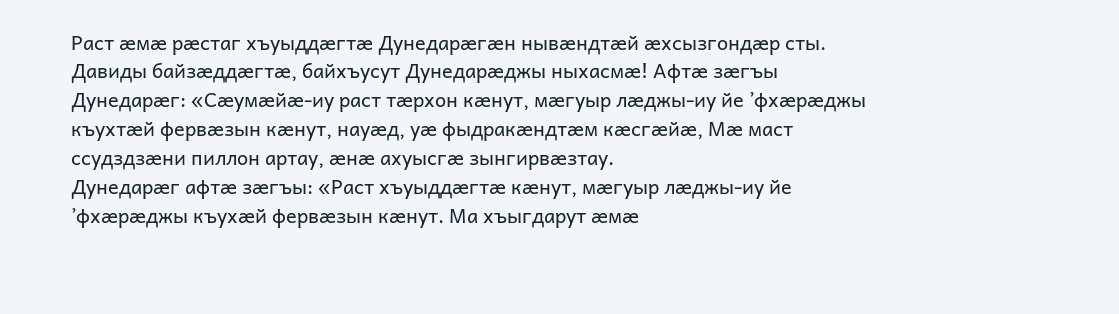Раст ӕмӕ рӕстаг хъуыддӕгтӕ Дунедарӕгӕн нывӕндтӕй ӕхсызгондӕр сты.
Давиды байзӕддӕгтӕ, байхъусут Дунедарӕджы ныхасмӕ! Афтӕ зӕгъы Дунедарӕг: «Сӕумӕйӕ-иу раст тӕрхон кӕнут, мӕгуыр лӕджы-иу йе ’фхӕрӕджы къухтӕй фервӕзын кӕнут, науӕд, уӕ фыдракӕндтӕм кӕсгӕйӕ, Мӕ маст ссудздзӕни пиллон артау, ӕнӕ ахуысгӕ зынгирвӕзтау.
Дунедарӕг афтӕ зӕгъы: «Раст хъуыддӕгтӕ кӕнут, мӕгуыр лӕджы-иу йе ’фхӕрӕджы къухӕй фервӕзын кӕнут. Ма хъыгдарут ӕмӕ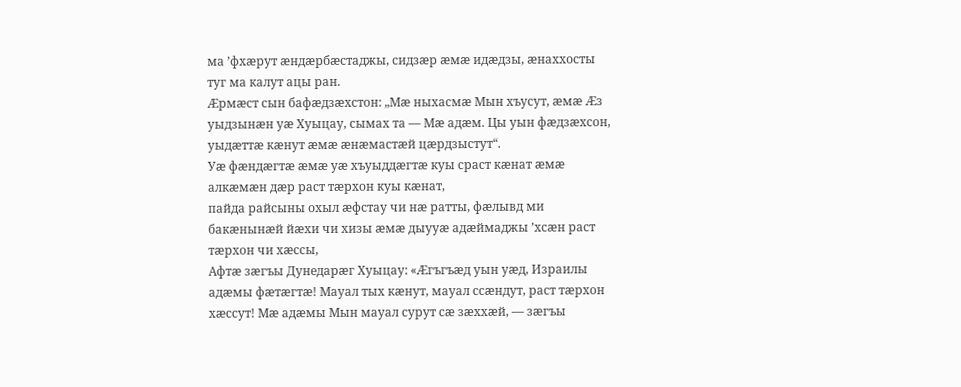ма ’фхӕрут ӕндӕрбӕстаджы, сидзӕр ӕмӕ идӕдзы, ӕнаххосты туг ма калут ацы ран.
Ӕрмӕст сын бафӕдзӕхстон: „Мӕ ныхасмӕ Мын хъусут, ӕмӕ Ӕз уыдзынӕн уӕ Хуыцау, сымах та — Мӕ адӕм. Цы уын фӕдзӕхсон, уыдӕттӕ кӕнут ӕмӕ ӕнӕмастӕй цӕрдзыстут“.
Уӕ фӕндӕгтӕ ӕмӕ уӕ хъуыддӕгтӕ куы сраст кӕнат ӕмӕ алкӕмӕн дӕр раст тӕрхон куы кӕнат,
пайда райсыны охыл ӕфстау чи нӕ ратты, фӕлывд ми бакӕнынӕй йӕхи чи хизы ӕмӕ дыууӕ адӕймаджы ’хсӕн раст тӕрхон чи хӕссы,
Афтӕ зӕгъы Дунедарӕг Хуыцау: «Ӕгъгъӕд уын уӕд, Израилы адӕмы фӕтӕгтӕ! Мауал тых кӕнут, мауал ссӕндут, раст тӕрхон хӕссут! Мӕ адӕмы Мын мауал сурут сӕ зӕххӕй, — зӕгъы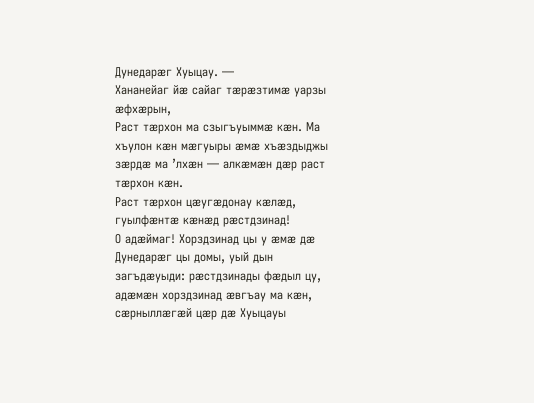Дунедарӕг Хуыцау. —
Хананейаг йӕ сайаг тӕрӕзтимӕ уарзы ӕфхӕрын,
Раст тӕрхон ма сзыгъуыммӕ кӕн. Ма хъулон кӕн мӕгуыры ӕмӕ хъӕздыджы зӕрдӕ ма ’лхӕн — алкӕмӕн дӕр раст тӕрхон кӕн.
Раст тӕрхон цӕугӕдонау кӕлӕд, гуылфӕнтӕ кӕнӕд рӕстдзинад!
О адӕймаг! Хорздзинад цы у ӕмӕ дӕ Дунедарӕг цы домы, уый дын загъдӕуыди: рӕстдзинады фӕдыл цу, адӕмӕн хорздзинад ӕвгъау ма кӕн, сӕрныллӕгӕй цӕр дӕ Хуыцауы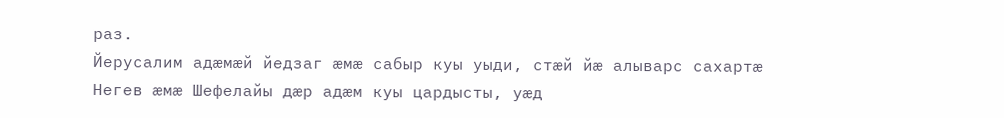раз.
Йерусалим адӕмӕй йедзаг ӕмӕ сабыр куы уыди, стӕй йӕ алыварс сахартӕ Негев ӕмӕ Шефелайы дӕр адӕм куы цардысты, уӕд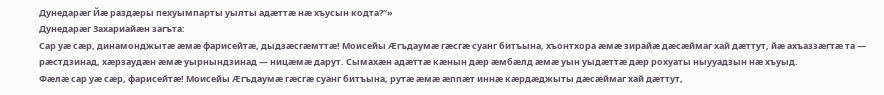Дунедарӕг Йӕ раздӕры пехуымпарты уылты адӕттӕ нӕ хъусын кодта?“»
Дунедарӕг Захариайӕн загъта:
Сар уӕ сӕр, динамонджытӕ ӕмӕ фарисейтӕ, дыдзӕсгӕмттӕ! Моисейы Ӕгъдаумӕ гӕсгӕ суанг битъына, хъонтхора ӕмӕ зирайӕ дӕсӕймаг хай дӕттут, йӕ ахъаззӕгтӕ та — рӕстдзинад, хӕрзаудӕн ӕмӕ уырнындзинад — ницӕмӕ дарут. Сымахӕн адӕттӕ кӕнын дӕр ӕмбӕлд ӕмӕ уын уыдӕттӕ дӕр рохуаты ныууадзын нӕ хъуыд.
Фӕлӕ сар уӕ сӕр, фарисейтӕ! Моисейы Ӕгъдаумӕ гӕсгӕ суанг битъына, рутӕ ӕмӕ ӕппӕт иннӕ кӕрдӕджыты дӕсӕймаг хай дӕттут,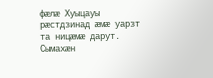фӕлӕ Хуыцауы рӕстдзинад ӕмӕ уарзт та ницӕмӕ дарут. Сымахӕн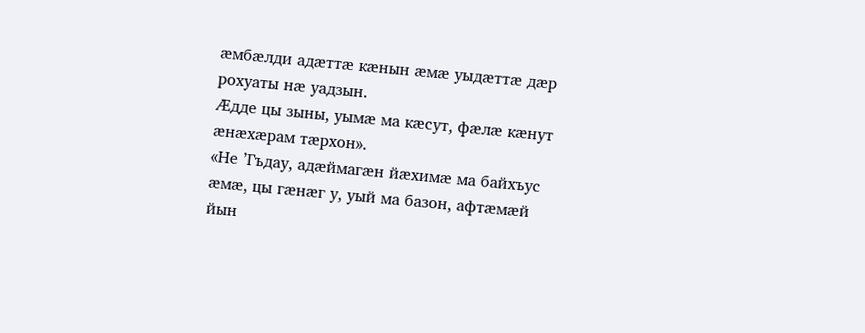ӕмбӕлди адӕттӕ кӕнын ӕмӕ уыдӕттӕ дӕр рохуаты нӕ уадзын.
Ӕдде цы зыны, уымӕ ма кӕсут, фӕлӕ кӕнут ӕнӕхӕрам тӕрхон».
«Не ’Гъдау, адӕймагӕн йӕхимӕ ма байхъус ӕмӕ, цы гӕнӕг у, уый ма базон, афтӕмӕй йын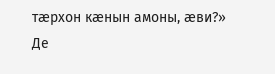тӕрхон кӕнын амоны, ӕви?»
Де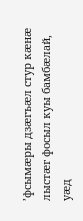’фсымӕры дзӕгъӕл стур кӕнӕ лыстӕг фосыл куы бамбӕлай, уӕд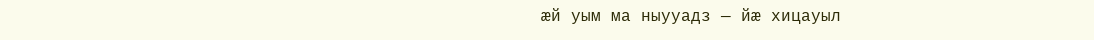ӕй уым ма ныууадз — йӕ хицауыл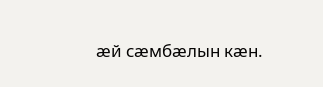ӕй сӕмбӕлын кӕн.